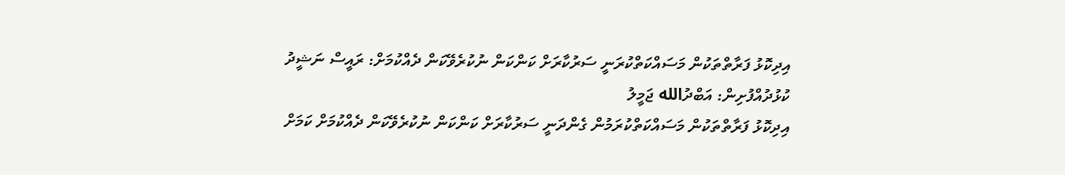އިދިކޮޅު ފަރާތްތަކުން މަސައްކަތްކުރަނީ ސަރުކާރަށް ކަންކަން ނުކުރެވޭކަން ދެއްކުމަށް: ރައީސް ނަޝީދު
ކުޅުދުއްފުށިން: އަބްދުالله ޖަމީލު
އިދިކޮޅު ފަރާތްތަކުން މަސައްކަތްކުރަމުން ގެންދަނީ ސަރުކާރަށް ކަންކަން ނުކުރެވޭކަން ދެއްކުމަށް ކަމަށް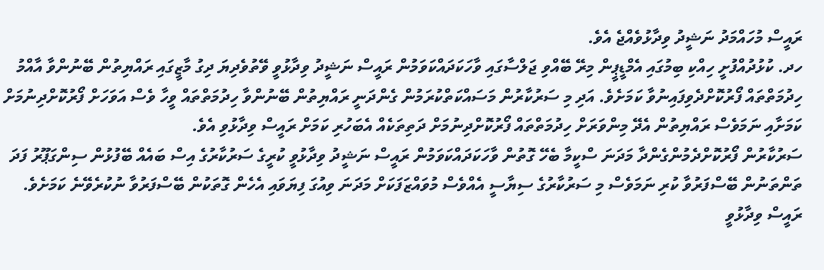ރައީސް މުހައްމަދު ނަޝީދު ވިދާޅުވެއްޖެ އެވެ.
ހދ. ކުޅުދުއްފުށީ ހިއްކި ބިމުގައި އެމްޑީޕީން މިރޭ ބޭއްވި ޖަލްސާގައި ވާހަކަދައްކަވަމުން ރައީސް ނަޝީދު ވިދާޅުވީ ވޭތުވެދިޔަ ދިގު މާޒީގައި ރައްޔިތުން ބޭނުންވާ އާއްމު ހިދުމަތްތައް ފޯރުކޮށްދެވިފައިނުވާ ކަމަށެވެ. އަދި މި ސަރުކާރުން މަސައްކަތްކުރަމުން ގެންދަނީ ރައްޔިތުން ބޭނުންވާ ހިދުމަތްތައް ވީހާ ވެސް އަވަހަށް ފޯރުކޮށްދިނުމަށް ކަމަށާއި ނަމަވެސް ރައްޔިތުން އެދޭ މިންވަރަށް ހިދުމަތްތައް ފޯރުކޮށްދިނުމަށް ދަތިތަކެއް އެބަހުރި ކަމަށް ރައީސް ވިދާޅުވި އެވެ.
ސަރުކާރުން ފޯރުކޮށްދެމުންގެންދާ މަދަނަ ސްކީމާ ބެހޭ ގޮތުން ވާހަކަދައްކަވަމުން ރައީސް ނަޝީދު ވިދާޅުވީ ކުރީގެ ސަރުކާރުގެ އިސް ބައެއް ބޭފުޅުން ސިންގަޕޫރު ފަދަ ތަންތަނުން ބޭސްފަރުވާ ކުރި ނަމަވެސް މި ސަރުކާރުގެ ސިޔާސީ އެއްވެސް މުވައްޒަފަކަށް މަދަނަ ވިއުގަ ފިޔަވައި އެހެން ގޮތަކުން ބޭސްފަރުވާ ނުކުރެވޭނެ ކަމަށެވެ.
ރައީސް ވިދާޅުވީ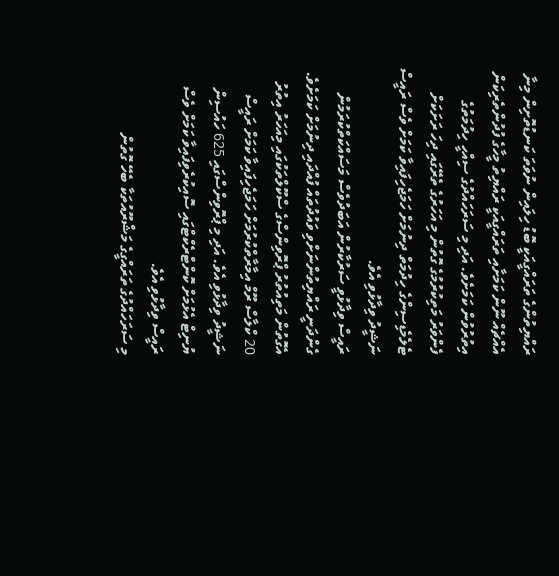ރައްޔިތުންގެ ތަރައްގީއަކީ ބޮޑު ހިލައިން ނުވަތަ ކަނޑުތޮށިން މިނާ އެއްޗެއް ނޫން ކަމަށާއި ތަރައްގީއަކީ ރައްޔިތު މީހާގެ ފުދުންތެރިކަން އިތުރުވުން ކަމަށެވެ. އަދި މި ސަރަހައްދުގެ ސިއްހީ ހިދުމަތުގެ ފެންވަރު މަތިކުރުމުގެ ގޮތުން މި އަހަރުގެ ތެރޭގައި ދިހަ ރަށަކަށް ޓެލެމެޑިސިންގެ ހިދުމަތް ދިނުމަށް ހަމަޖެހިފައިވާ ކަމަށް ވެސް ރައީސް ނަޝީދު ވިދާޅުވި އެވެ.
ރައީސް ވިދާޅުވީ ސަރުކާރުން އަބަދުވެސް މަސައްކަތްކުރަމުން ގެންދަނީ ރައްޔިތުންނަށްވި ވައުދުތައް ފުއްދައި ދިނުމަށް ކަމަށެވެ. އެގޮތުން މަތިއުތުރު ޕްރޮވިންސްގެ ސްކޫލްތަކުގައި މިއަހަރު އިތުރު 20 ކްލާސް ރޫމް އިމާރާތްކުރުމަށް ހަމަޖެހިފައިވާ ކަމަށް ރައީސް ނަޝީދު ވިދާޅުވި އެވެ. އަދި މި ޕްރޮވިންސްގައި 625 ހައުސިން ޔުނިޓް އެޅުމަށް ކޮންޓްރެކްޓްގައި ސޮއިކުރެވިފައިވާ ކަމަށް ވެސް ރައީސް ވިދާޅުވި އެވެ.
މި ސަރަހައްދުގެ ތަރައްގީގެ މަޝްރޫއުތަކާ ބެހޭ ގޮތުން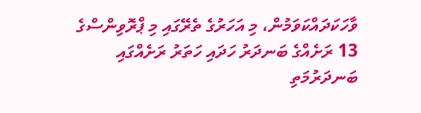ވާހަކަދައްކަވަމުން، މި އަހަރުގެ ތެރޭގައި މި ޕްރޮވިންސްގެ 13 ރަށެއްގެ ބަނދަރު ހަދައި ހަތަރު ރަށެއްގައި ބަނދަރުމަތި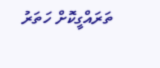ތަރައްގީކޮށް ހަތަރު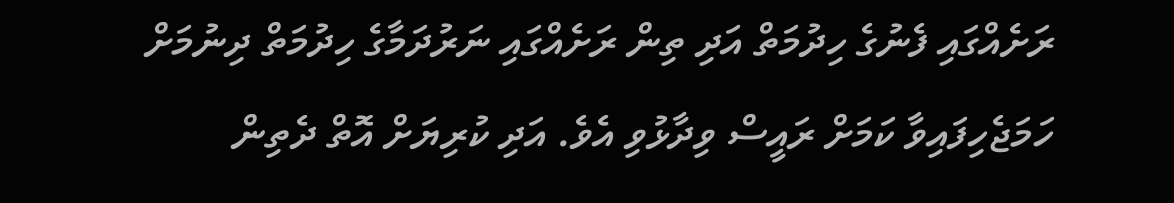ރަށެއްގައި ފެނުގެ ހިދުމަތް އަދި ތިން ރަށެއްގައި ނަރުދަމާގެ ހިދުމަތް ދިނުމަށް ހަމަޖެހިފައިވާ ކަމަށް ރައީސް ވިދާޅުވި އެވެ. އަދި ކުރިޔަށް އޮތް ދެތިން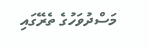މަސްދުވަހުގެ ތެރޭގައި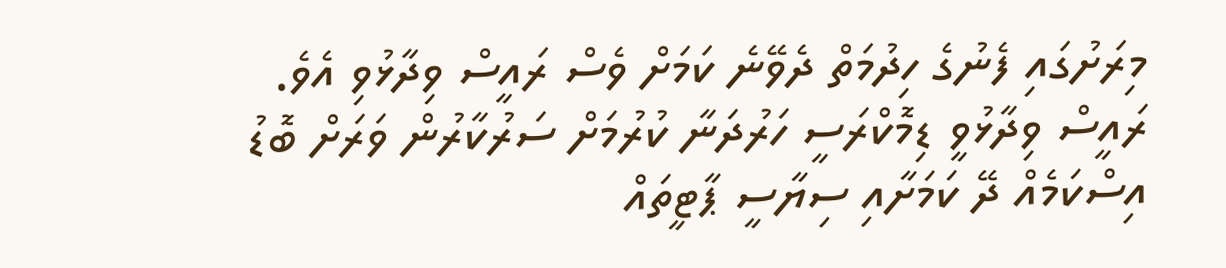މިރަށުގައި ފެނުގެ ހިދުމަތް ދެވޭނެ ކަމަށް ވެސް ރައީސް ވިދާޅުވި އެވެ.
ރައީސް ވިދާޅުވީ ޑިމޮކްރަސީ ހަރުދަނާ ކުރުމަށް ސަރުކާރުން ވަރަށް ބޮޑު އިސްކަމެއް ދޭ ކަމަށާއި ސިޔާސީ ޕާޓީތައް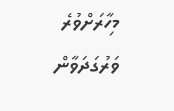މިހާރަށްވުރެ ވަރުގަދަވާން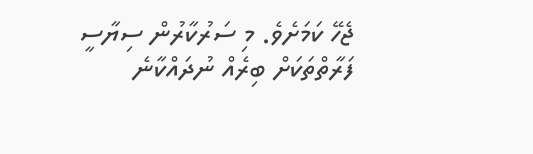ޖެހޭ ކަމަށެވެ. މި ސަރުކާރުން ސިޔާސީ ފަރާތްތަކަށް ބިރެއް ނުދައްކާނެ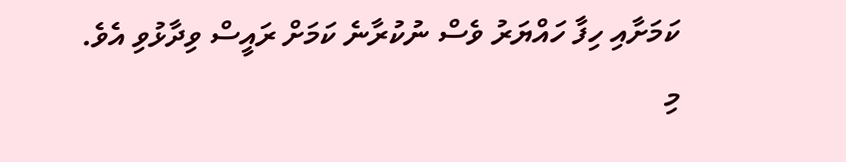ކަމަށާއި ހިފާ ހައްޔަރު ވެސް ނުކުރާނެ ކަމަށް ރައީސް ވިދާޅުވި އެވެ.
މި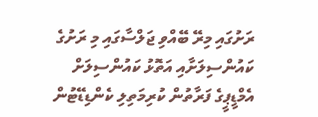ރަށުގައި މިރޭ ބޭއްވި ޖަލްސާގައި މި ރަށުގެ ކައުންސިލަށާއި އަތޮޅު ކައުންސިލަށް އެމްޑީޕީގެ ފަރާތުން ކުރިމަތިލި ކެންޑިޑޭޓުން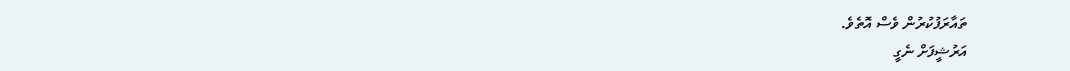ތައާރަފުކުރުން ވެސް އޮތެވެ.
އަރުޝީފަށް ނެގީ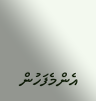އެންމެފަހުން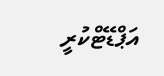އަޕްޑޭޓްކުރީ